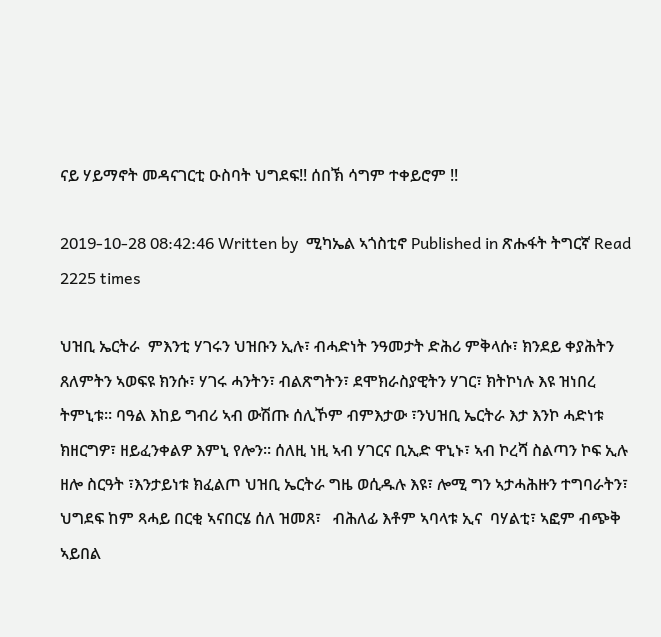ናይ ሃይማኖት መዳናገርቲ ዑስባት ህግደፍ!! ሰበኽ ሳግም ተቀይሮም !!

2019-10-28 08:42:46 Written by  ሚካኤል ኣጎስቲኖ Published in ጽሑፋት ትግርኛ Read 2225 times

ህዝቢ ኤርትራ  ምእንቲ ሃገሩን ህዝቡን ኢሉ፣ ብሓድነት ንዓመታት ድሕሪ ምቅላሱ፣ ክንደይ ቀያሕትን ጸለምትን ኣወፍዩ ክንሱ፣ ሃገሩ ሓንትን፣ ብልጽግትን፣ ደሞክራስያዊትን ሃገር፣ ክትኮነሉ እዩ ዝነበረ ትምኒቱ። ባዓል እከይ ግብሪ ኣብ ውሽጡ ሰሊኾም ብምእታው ፣ንህዝቢ ኤርትራ እታ እንኮ ሓድነቱ ክዘርግዎ፣ ዘይፈንቀልዎ እምኒ የሎን። ሰለዚ ነዚ ኣብ ሃገርና ቢኢድ ዋኒኑ፣ ኣብ ኮረሻ ስልጣን ኮፍ ኢሉ ዘሎ ስርዓት ፣እንታይነቱ ክፈልጦ ህዝቢ ኤርትራ ግዜ ወሲዱሉ እዩ፣ ሎሚ ግን ኣታሓሕዙን ተግባራትን፣ ህግደፍ ከም ጻሓይ በርቂ ኣናበርሄ ሰለ ዝመጸ፣   ብሕለፊ እቶም ኣባላቱ ኢና  ባሃልቲ፣ ኣፎም ብጭቅ ኣይበል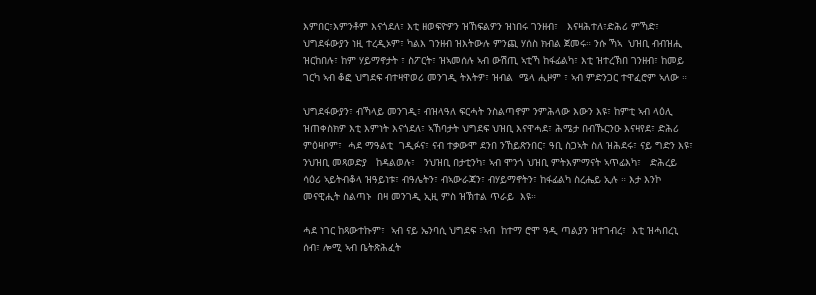እምበር፣እምንቶም እናጎደለ፣ እቲ ዘወፍዮዎን ዝኸፍልዎን ዝነበሩ ገንዘብ፣   እናዛሕተለ፣ድሕሪ ምኻድ፣ ህግደፋውያን ነዚ ተረዲኦም፣ ካልእ ገንዘብ ዝእትውሉ ምንጪ ሃሰስ ክብል ጀመሩ። ንሱ ኻኣ  ህዝቢ ብብዝሒ ዝርከበሉ፣ ከም ሃይማኖታት ፣ ስፖርት፣ ዝኣመሰሉ ኣብ ውሽጢ ኣቲኻ ከፋፊልካ፣ እቲ ዝተረኽበ ገንዘብ፣ ከመይ ገርካ ኣብ ቆፎ ህግደፍ ብተዛዋወሪ መንገዲ ትእትዎ፣ ዝብል  ሜላ ሒዞም ፣ ኣብ ምድንጋር ተዋፈሮም ኣለው ።

ህግደፋውያን፣ ብኻላይ መንገዲ፣ ብዝላዓለ ፍርሓት ንስልጣኖም ንምሕላው እውን እዩ፣ ከምቲ ኣብ ላዕሊ ዝጠቀስክዎ እቲ እምነት እናጎደለ፣ ኣኸባታት ህግደፍ ህዝቢ እናዋሓደ፣ ሕሜታ በብኹርንዑ እናዛየደ፣ ድሕሪ  ምዕዛቦም፣  ሓደ ማዓልቲ  ገዲፉና፣ ናብ ተቃውሞ ደንበ ንኸይጽንበር፣ ዓቢ ስጋኣት ስለ ዝሕደሩ፣ ናይ ግድን እዩ፣ ንህዝቢ መጻወድያ   ከዳልወሉ፣   ንህዝቢ በታቲንካ፣ ኣብ ሞንጎ ህዝቢ ምትእምማናት ኣጥፊእካ፣   ድሕረይ ሳዕሪ ኣይትብቆላ ዝዓይነቱ፣ ብዓሌትን፣ ብኣውራጃን፣ ብሃይማኖትን፣ ከፋፊልካ ስረሔይ ኢሉ ። እታ እንኮ መናዊሒት ስልጣኑ  በዛ መንገዲ ኢዚ ምስ ዝኽተል ጥራይ  እዩ።

ሓደ ነገር ከጻውተኩም፣  ኣብ ናይ ኤንባሲ ህግደፍ ፣ኣብ  ከተማ ሮሞ ዓዲ ጣልያን ዝተገብረ፣  እቲ ዝሓበረኒ ሰብ፣ ሎሚ ኣብ ቤትጽሕፈት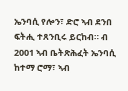ኤንባሲ የሎን፣ ድሮ ኣብ ደንበ ፍትሒ ተጸንቢሩ ይርከብ። ብ 2001 ኣብ ቤትጽሕፈት ኤንባሲ ከተማ ሮማ፣ ኣብ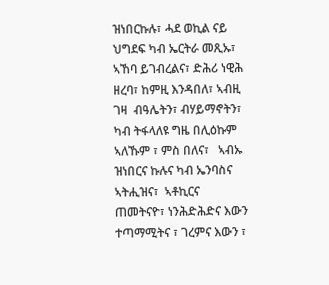ዝነበርኩሉ፣ ሓደ ወኪል ናይ ህግደፍ ካብ ኤርትራ መጺኡ፣ ኣኸባ ይገብረልና፣ ድሕሪ ነዊሕ ዘረባ፣ ከምዚ እንዳበለ፣ ኣብዚ ገዛ  ብዓሌትን፣ ብሃይማኖትን፣ ካብ ትፋላለዩ ግዜ በሊዕኩም ኣለኹም ፣ ምስ በለና፣   ኣብኡ ዝነበርና ኩሉና ካብ ኤንባስና ኣትሒዝና፣  ኣቶኪርና ጠመትናዮ፣ ነንሕድሕድና እውን ተጣማሚትና ፣ ገረምና እውን ፣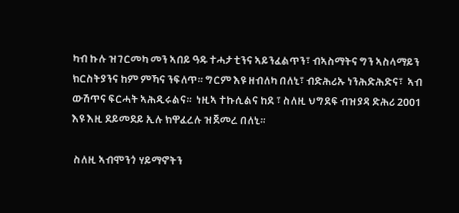ካብ ኩሉ ዝገርመካ መን ኣበይ ዓዱ ተሓታቲንና ኣይንፈልጥን፣ ብኣስማትና ግን ኣስላማይን ክርስትያንና ከም ምኻና ንፍለጥ። ግርም እዩ ዘብለካ በለኒ፣ ብድሕሪኡ ነንሕድሕድና፣  ኣብ ውሽጥና ፍርሓት ኣሕዲሩልና።  ነዚኣ ተኩሲልና ከደ ፣ ስለዚ ህግደፍ ብዝያዳ ድሕሪ 2001 እዩ እዚ ደይመደይ ኢሉ ክዋፈረሉ ዝጀመረ በለኒ።

 ስለዚ ኣብሞንጎ ሃይማኖትን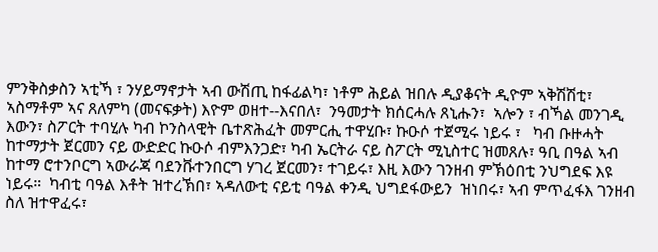ምንቅስቃስን ኣቲኻ ፣ ንሃይማኖታት ኣብ ውሽጢ ከፋፊልካ፣ ነቶም ሕይል ዝበሉ ዲያቆናት ዲዮም ኣቅሽሽቲ፣ ኣስማቶም ኣና ጸለምካ (መናፍቃት) እዮም ወዘተ--እናበለ፣  ንዓመታት ክሰርሓሉ ጸኒሑን፣  ኣሎን ፣ ብኻል መንገዲ እውን፣ ስፖርት ተባሂሉ ካብ ኮንስላዊት ቤተጽሕፈት መምርሒ ተዋሂቡ፣ ኩዑሶ ተጀሚሩ ነይሩ ፣   ካብ ቡዙሓት ከተማታት ጀርመን ናይ ውድድር ኩዑሶ ብምእንጋድ፣ ካብ ኤርትራ ናይ ስፖርት ሚኒስተር ዝመጸሉ፣ ዓቢ በዓል ኣብ ከተማ ሮተንቦርግ ኣውራጃ ባደንቩተንበርግ ሃገረ ጀርመን፣ ተገይሩ፣ እዚ እውን ገንዘብ ምኽዕበቲ ንህግደፍ እዩ ነይሩ።  ካብቲ ባዓል እቶት ዝተረኽበ፣ ኣዳለውቲ ናይቲ ባዓል ቀንዲ ህግደፋውይን  ዝነበሩ፣ ኣብ ምጥፈፋእ ገንዘብ ስለ ዝተዋፈሩ፣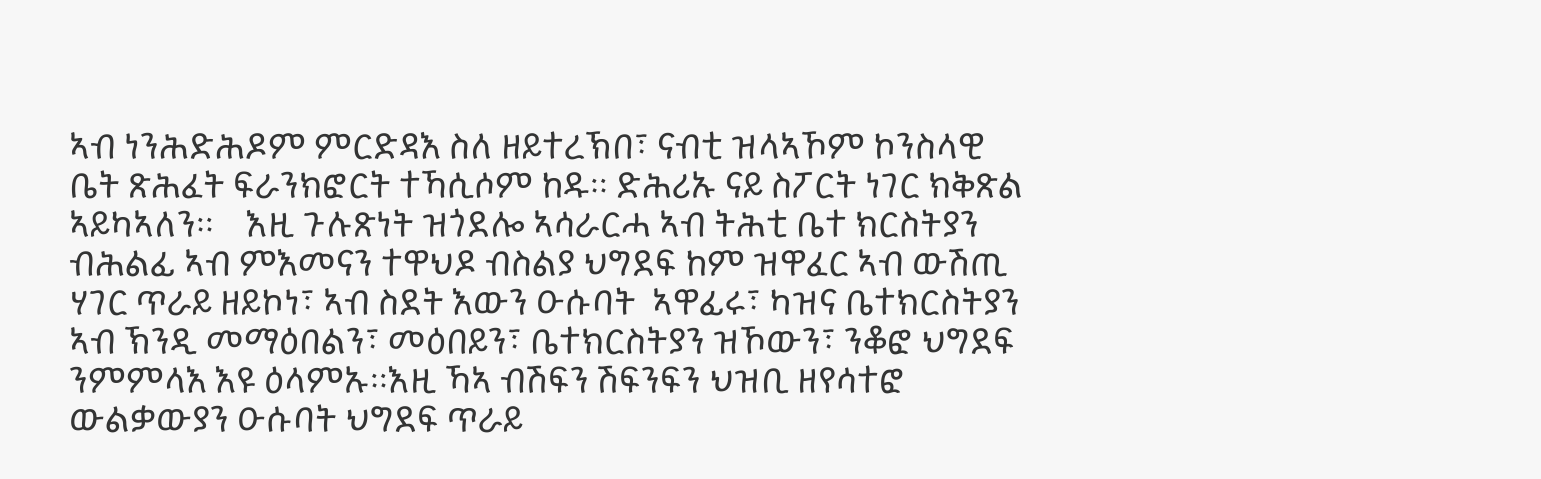ኣብ ነንሕድሕዶም ምርድዳእ ስለ ዘይተረኽበ፣ ናብቲ ዝላኣኾም ኮንስላዊ ቤት ጽሕፈት ፍራንክፎርት ተኻሲሶም ከዱ። ድሕሪኡ ናይ ስፖርት ነገር ክቅጽል ኣይካኣለን።    እዚ ጉሉጽነት ዝጎደሎ ኣሳራርሓ ኣብ ትሕቲ ቤተ ክርስትያን ብሕልፊ ኣብ ምእመናን ተዋህዶ ብስልያ ህግደፍ ከም ዝዋፈር ኣብ ውሽጢ ሃገር ጥራይ ዘይኮነ፣ ኣብ ስደት እውን ዑሱባት  ኣዋፊሩ፣ ካዝና ቤተክርስትያን ኣብ ኽንዲ መማዕበልን፣ መዕበይን፣ ቤተክርስትያን ዝኾውን፣ ንቆፎ ህግደፍ ንምምላእ እዩ ዕላምኡ።እዚ ኻኣ ብሽፍን ሽፍንፍን ህዝቢ ዘየሳተፎ ውልቃውያን ዑሱባት ህግደፍ ጥራይ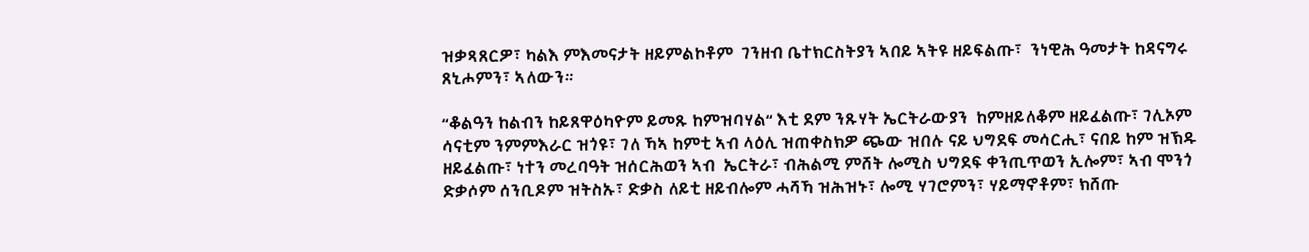ዝቃጻጸርዎ፣ ካልእ ምእመናታት ዘይምልኮቶም  ገንዘብ ቤተክርስትያን ኣበይ ኣትዩ ዘይፍልጡ፣  ንነዊሕ ዓመታት ከዳናግሩ  ጸኒሖምን፣ ኣለውን።

“ቆልዓን ከልብን ከይጸዋዕካዮም ይመጹ ከምዝባሃል“ እቲ ደም ንጹሃት ኤርትራውያን  ከምዘይለቆም ዘይፈልጡ፣ ገሊኦም ሳናቲም ንምምእራር ዝጎዩ፣ ገለ ኻኣ ከምቲ ኣብ ላዕሊ ዝጠቀስክዎ ጭው ዝበሉ ናይ ህግደፍ መሳርሒ፣ ናበይ ከም ዝኽዱ ዘይፈልጡ፣ ነተን መረባዓት ዝሰርሕወን ኣብ  ኤርትራ፣ ብሕልሚ ምሸት ሎሚስ ህግደፍ ቀንጢጥወን ኢሎም፣ ኣብ ሞንጎ ድቃሶም ሰንቢዶም ዝትስኡ፣ ድቃስ ለይቲ ዘይብሎም ሓሻኻ ዝሕዝኑ፣ ሎሚ ሃገሮምን፣ ሃይማኖቶም፣ ክሸጡ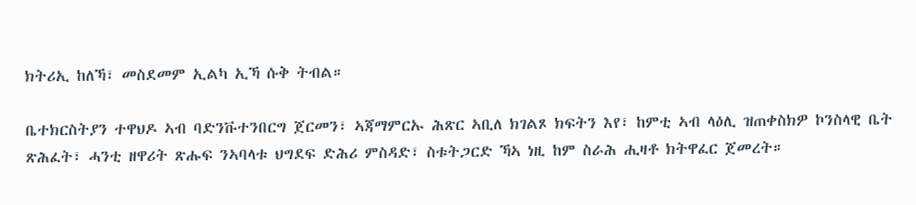ክትሪኢ ከለኻ፣ መስደመም ኢልካ ኢኻ ሱቅ ትብል።

ቤተክርስትያን ተዋህዶ ኣብ ባድንቩተንበርግ ጀርመን፣ ኣጃማምርኡ ሕጽር ኣቢለ ክገልጾ ክፍትን እየ፣ ከምቲ ኣብ ላዕሊ ዝጠቀስክዎ ኮንስላዊ ቤት ጽሕፈት፣ ሓንቲ ዘዋሪት ጽሑፍ ንኣባላቱ ህግደፍ ድሕሪ ምስዳድ፣ ስቱትጋርድ ኻኣ ነዚ ከም ስራሕ ሒዛቶ ክትዋፈር ጀመረት።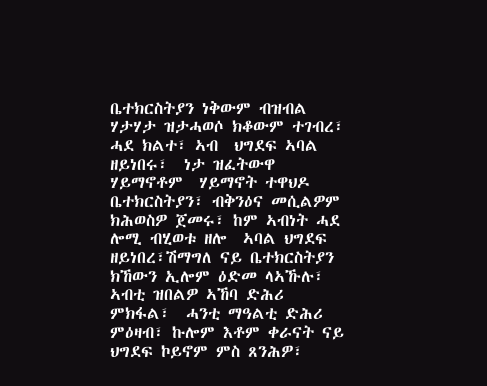ቤተክርስትያን ነቅውም ብዝብል ሃታሃታ ዝታሓወሶ ክቆውም ተገብረ፣ ሓደ ክልተ፣ ኣብ  ህግደፍ ኣባል ዘይነበሩ፣  ነታ ዝፈትውዋ ሃይማኖቶም  ሃይማኖት ተዋህዶ  ቤተክርስትያን፣ ብቅንዕና መሲልዎም ክሕወስዎ ጀመሩ፣ ከም ኣብነት ሓደ ሎሚ ብሂወቱ ዘሎ  ኣባል ህግደፍ ዘይነበረ፣ሽማግለ ናይ ቤተክርስትያን ክኸውን ኢሎም ዕድመ ላኣኹሉ፣ ኣብቲ ዝበልዎ ኣኸባ ድሕሪ ምክፋል፣  ሓንቲ ማዓልቲ ድሕሪ ምዕዛብ፣ ኩሎም እቶም ቀራናት ናይ ህግደፍ ኮይኖም ምስ ጸንሕዎ፣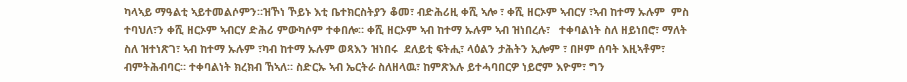ካላኣይ ማዓልቲ ኣይተመልሶምን።ዝኾነ ኾይኑ እቲ ቤተክርስትያን ቆመ፣ ብድሕሪዚ ቀሺ ኣሎ ፣ ቀሺ ዘርኦም ኣብርሃ ፣ኣብ ከተማ ኡሉም  ምስ ተባህለ፣ን ቀሺ ዘርኦም ኣብርሃ ድሕሪ ምውካሶም ተቀበሎ። ቀሺ ዘርኦም ኣብ ከተማ ኡሉም ኣብ ዝነበረሉ፣   ተቀባልነት ስለ ዘይነበሮ፣ ማለት ስለ ዝተነጽገ፣ ኣብ ከተማ ኡሉም ፣ካብ ከተማ ኡሉም ወጻእን ዝነበሩ  ደለይቲ ፍትሒ፣ ላዕልን ታሕትን ኢሎም ፣ በዞም ሰባት እዚኣቶም፣ ብምትሕብባር። ተቀባልነት ክረክብ ኸኣለ። ስድርኡ ኣብ ኤርትራ ስለዘላዉ፣ ከምጽእሉ ይተሓባበርዎ ነይሮም እዮም፣ ግን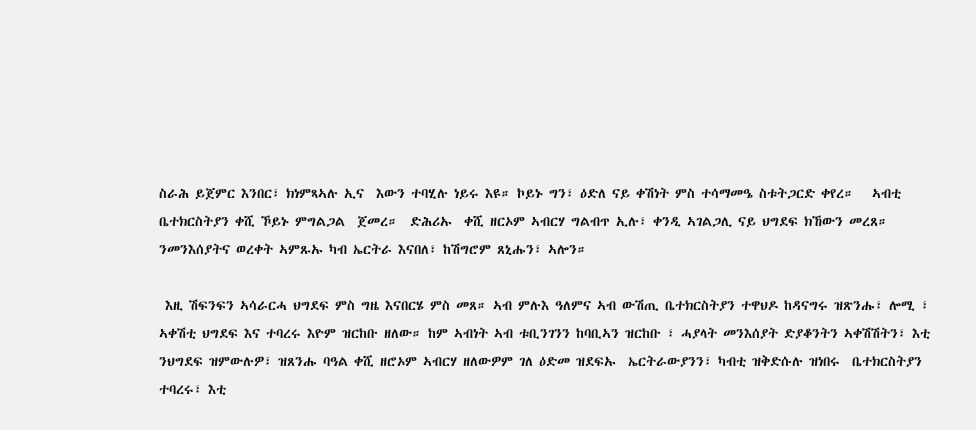ስራሕ ይጀምር እንበር፣ ክነምጻኣሉ ኢና  እውን ተባሂሉ ነይሩ እዩ። ኮይኑ ግን፣ ዕድለ ናይ ቀሽነት ምስ ተሳማመዔ ስቱትጋርድ ቀየረ።   ኣብቲ ቤተክርስትያን ቀሺ ኾይኑ ምግልጋል  ጀመረ።  ድሕሪኡ  ቀሺ ዘርኦም ኣብርሃ ግልብጥ ኢሉ፣ ቀንዲ ኣገልጋሊ ናይ ህግደፍ ክኸውን መረጸ። ንመንእሰያትና ወረቀት ኣምጹኡ ካብ ኤርትራ እናበለ፣ ከሽግሮም ጸኒሑን፣ ኣሎን።

 እዚ ሽፍንፍን ኣሳራርሓ ህግደፍ ምስ ግዜ እናበርሄ ምስ መጸ። ኣብ ምሉእ ዓለምና ኣብ ውሽጢ ቤተክርስትያን ተዋህዶ ከዳናግሩ ዝጽንሑ፣ ሎሚ ፣ ኣቀሽቲ ህግደፍ እና ተባረሩ እዮም ዝርከቡ ዘለው። ከም ኣብነት ኣብ ቱቢንገንን ከባቢኣን ዝርከቡ ፣ ሓያላት መንእሰያት ድያቆንትን ኣቀሽሽትን፣ እቲ ንህግደፍ ዝምውሉዎ፣ ዝጸንሑ ባዓል ቀሺ ዘሮኦም ኣብርሃ ዘለውዎም ገለ ዕድመ ዝደፍኡ  ኤርትራውያንን፣ ካብቲ ዝቅድሱሉ ዝነበሩ  ቤተክርስትያን ተባረሩ፣ እቲ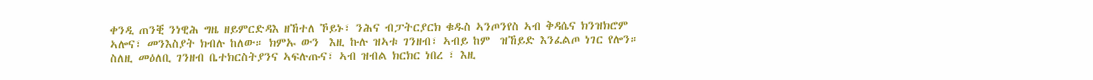ቀንዲ ጠንቒ ንነዊሕ ግዜ ዘይምርድዳእ ዘኸተለ ኾይኑ፣ ንሕና ብፓትርያርክ ቁዱስ ኣንጦንየስ ኣብ ቅዳሴና ክንዝክሮም ኣሎና፣ መንእስያት ክብሉ ከለው። ክምኡ ውን  እዚ ኩሉ ዝኣቱ ገንዘብ፣ ኣብይ ከም  ዝኸይድ እንፈልጦ ነገር የሎን። ስለዚ መዕለቢ ገንዘብ ቤተክርስትያንና ኣፍሉጡና፣ ኣብ ዝብል ክርክር ነበረ ፣ እዚ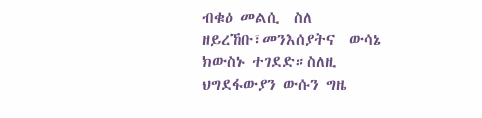ብቁዕ መልሲ  ስለ ዘይረኸቡ፣መንእሰያትና  ውሳኔ ክውስኑ ተገደድ።ስለዚ ህግደፋውያን ውሱን ግዜ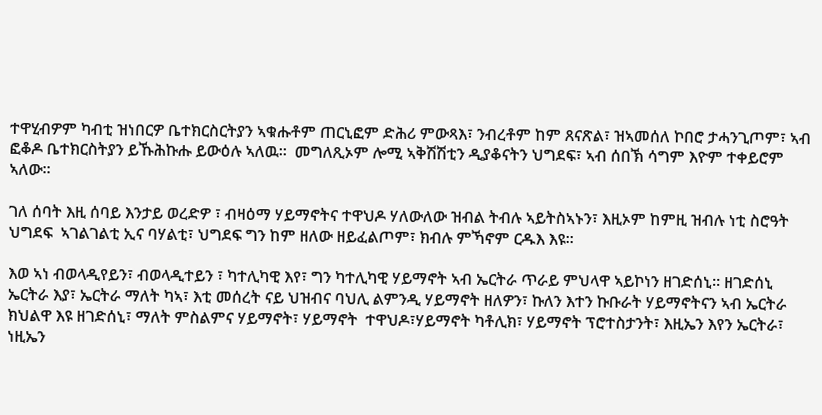ተዋሂብዎም ካብቲ ዝነበርዎ ቤተክርስርትያን ኣቁሑቶም ጠርኒፎም ድሕሪ ምውጻእ፣ ንብረቶም ከም ጸናጽል፣ ዝኣመሰለ ኮበሮ ታሓንጊጦም፣ ኣብ ፎቆዶ ቤተክርስትያን ይኹሕኩሑ ይውዕሉ ኣለዉ።  መግለጺኦም ሎሚ ኣቅሽሽቲን ዲያቆናትን ህግደፍ፣ ኣብ ሰበኽ ሳግም እዮም ተቀይሮም ኣለው።

ገለ ሰባት እዚ ሰባይ እንታይ ወረድዎ ፣ ብዛዕማ ሃይማኖትና ተዋህዶ ሃለውለው ዝብል ትብሉ ኣይትስኣኑን፣ እዚኦም ከምዚ ዝብሉ ነቲ ስሮዓት ህግደፍ  ኣገልገልቲ ኢና ባሃልቲ፣ ህግደፍ ግን ከም ዘለው ዘይፈልጦም፣ ክብሉ ምኻኖም ርዱእ እዩ።

እወ ኣነ ብወላዲየይን፣ ብወላዲተይን ፣ ካተሊካዊ እየ፣ ግን ካተሊካዊ ሃይማኖት ኣብ ኤርትራ ጥራይ ምህላዋ ኣይኮነን ዘገድሰኒ። ዘገድሰኒ ኤርትራ እያ፣ ኤርትራ ማለት ካኣ፣ እቲ መሰረት ናይ ህዝብና ባህሊ ልምንዲ ሃይማኖት ዘለዎን፣ ኩለን እተን ኩቡራት ሃይማኖትናን ኣብ ኤርትራ ክህልዋ እዩ ዘገድሰኒ፣ ማለት ምስልምና ሃይማኖት፣ ሃይማኖት  ተዋህዶ፣ሃይማኖት ካቶሊክ፣ ሃይማኖት ፕሮተስታንት፣ እዚኤን እየን ኤርትራ፣  ነዚኤን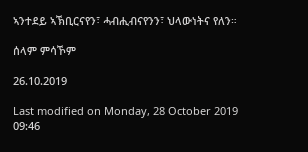ኣንተደይ ኣኽቢርናየን፣ ሓብሒብናየንን፣ ህላውነትና የለን።

ሰላም ምሳኾም

26.10.2019

Last modified on Monday, 28 October 2019 09:46